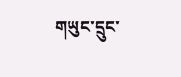གཡུང་དྲུང་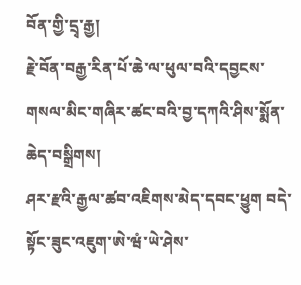བོན་གྱི་དྲྭ་རྒྱ།
རྗེ་བོན་བརྒྱ་རིན་པོ་ཆེ་ལ་ཕུལ་བའི་དབྱངས་གསལ་མིང་གཞིར་ཚང་བའི་བྱ་དཀའི་ཤིས་སྨོན་ཆེད་བསྒྲིགས།
ཤར་རྫའི་རྒྱལ་ཚབ་འཇིགས་མེད་དབང་ཕྱུག བདེ་སྟོང་ཟུང་འཇུག་ཨེ་ཝཾ་ཡེ་ཤེས་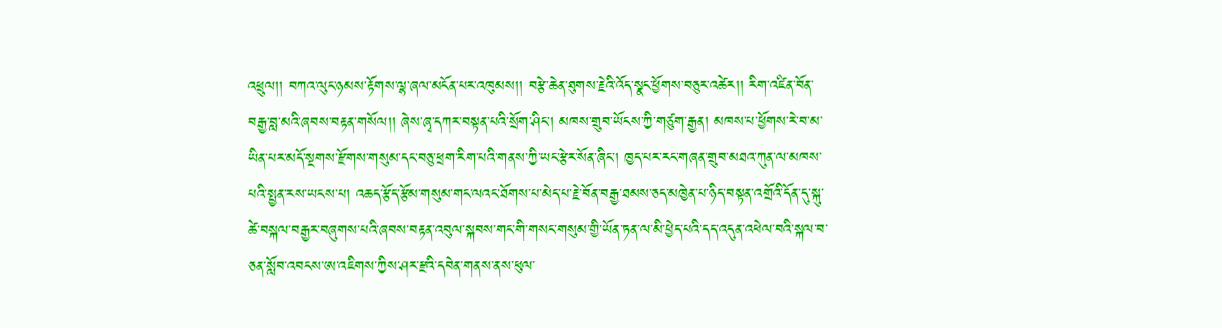འཕྲུལ།། བཀའ་ལུང་ཉམས་རྟོགས་ལྷ་ཞལ་མངོན་པར་འཁུམས།། བརྩེ་ཆེན་ཐུགས་རྗེའི་འོད་སྣང་ཕྱོགས་བཅུར་འཚེར།། རིག་འཛིན་བོན་བརྒྱ་བླ་མའི་ཞབས་བརྟན་གསོལ།། ཞེས་ཞྭ་དཀར་བསྟན་པའི་སྲོག་ཤིང་། མཁས་གྲུབ་ཡོངས་ཀྱི་གཙུག་རྒྱན། མཁས་པ་ཕྱོགས་རེ་བ་མ་ཡིན་པར་མདོ་སྔགས་རྫོགས་གསུམ་དང་བཅུ་ཕྲག་རིག་པའི་གནས་ཀྱི་ཡང་རྩེར་སོན་ཞིང་། ཁྱད་པར་རང་གཞན་གྲུབ་མཐའ་ཀུན་ལ་མཁས་པའི་སྤྱན་རས་ཡངས་པ། འཆད་རྩོད་རྩོམ་གསུམ་གང་ལའང་ཐོགས་པ་མེད་པ་རྗེ་བོན་བརྒྱ་ཐམས་ཅད་མཁྱེན་པ་ཉིད་བསྟན་འགྲོའི་དོན་དུ་སྐུ་ཚེ་བསྐལ་བརྒྱར་བཞུགས་པའི་ཞབས་བརྟན་འབུལ་སྐབས་གང་གི་གསང་གསུམ་གྱི་ཡོན་ཏན་ལ་མི་ཕྱེད་པའི་དད་འདུན་འཕེལ་བའི་སྐལ་བ་ཅན་སློབ་འབངས་ཨ་འཇིགས་ཀྱིས་ཤར་རྫའི་དབེན་གནས་ནས་ཕུལ་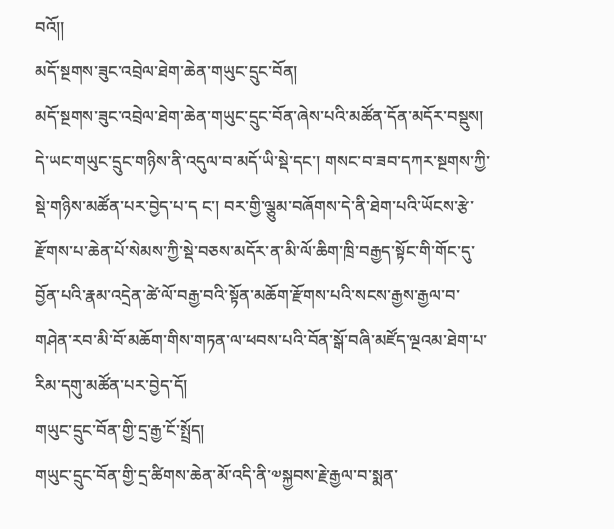བའོ།།
མདོ་སྔགས་ཟུང་འབྲེལ་ཐེག་ཆེན་གཡུང་དྲུང་བོན།
མདོ་སྔགས་ཟུང་འབྲེལ་ཐེག་ཆེན་གཡུང་དྲུང་བོན་ཞེས་པའི་མཚོན་དོན་མདོར་བསྡུས། དེ་ཡང་གཡུང་དྲུང་གཉིས་ནི་འདུལ་བ་མདོ་ཡི་སྡེ་དང་། གསང་བ་ཟབ་དཀར་སྔགས་ཀྱི་སྡེ་གཉིས་མཚོན་པར་བྱེད་པ་ད ང་། བར་གྱི་ལྕུམ་བཞོགས་དེ་ནི་ཐེག་པའི་ཡོངས་རྩེ་རྫོགས་པ་ཆེན་པོ་སེམས་ཀྱི་སྡེ་བཅས་མདོར་ན་མི་ལོ་ཆིག་ཁྲི་བརྒྱད་སྟོང་གི་གོང་དུ་བྱོན་པའི་རྣམ་འདྲེན་ཚེ་ལོ་བརྒྱ་བའི་སྟོན་མཆོག་རྫོགས་པའི་སངས་རྒྱས་རྒྱལ་བ་གཤེན་རབ་མི་བོ་མཆོག་གིས་གཏན་ལ་ཕབས་པའི་བོན་སྒོ་བཞི་མཛོད་ལྔའམ་ཐེག་པ་རིམ་དགུ་མཚོན་པར་བྱེད་དོ།
གཡུང་དྲུང་བོན་གྱི་དྲ་རྒྱ་ངོ་སྤྲོད།
གཡུང་དྲུང་བོན་གྱི་དྲ་ཚིགས་ཆེན་མོ་འདི་ནི་༧སྐྱབས་རྗེ་རྒྱལ་བ་སྨན་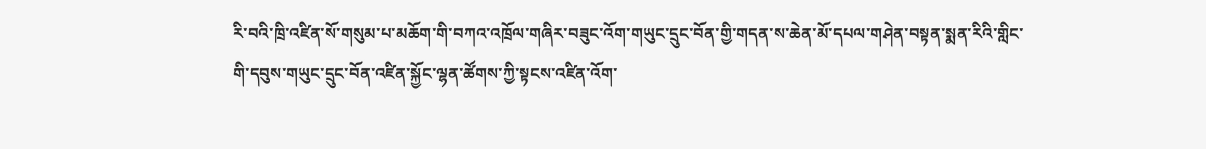རི་བའི་ཁྲི་འཛིན་སོ་གསུམ་པ་མཆོག་གི་བཀའ་འཁྲོལ་གཞིར་བཟུང་འོག་གཡུང་དྲུང་བོན་གྱི་གདན་ས་ཆེན་མོ་དཔལ་གཤེན་བསྟན་སྨན་རིའི་གླིང་གི་དབུས་གཡུང་དྲུང་བོན་འཛིན་སྐྱོང་ལྷན་ཚོགས་ཀྱི་སྟངས་འཛིན་འོག་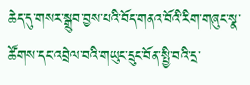ཆེད་དུ་གསར་སྒྲུབ་བྱས་པའི་བོད་གནའ་བོའི་རིག་གཞུང་སྣ་ཚོགས་དང་འབྲེལ་བའི་གཡུང་དྲུང་བོན་སྤྱི་བའི་དྲ་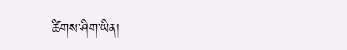ཚིགས་ཤིག་ཡིན།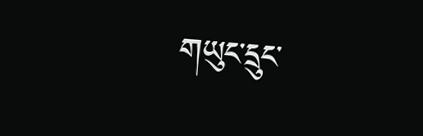གཡུང་དྲུང་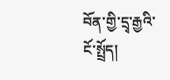བོན་གྱི་དྲྭ་རྒྱའི་ངོ་སྤྲོད།